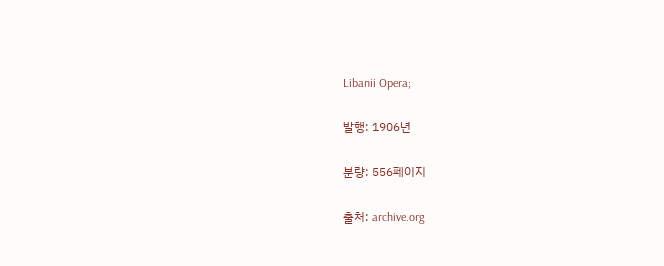Libanii Opera;

발행: 1906년

분량: 556페이지

출처: archive.org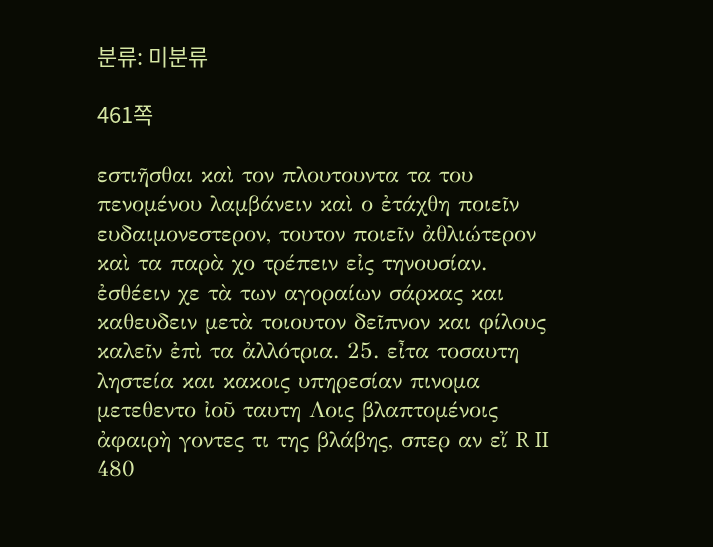분류: 미분류

461쪽

εστιῆσθαι καὶ τον πλουτουντα τα του πενομένου λαμβάνειν καὶ ο ἐτάχθη ποιεῖν ευδαιμονεστερον, τουτον ποιεῖν ἀθλιώτερον καὶ τα παρὰ χο τρέπειν εἰς τηνουσίαν. ἐσθέειν χε τὰ των αγοραίων σάρκας και καθευδειν μετὰ τοιουτον δεῖπνον και φίλους καλεῖν ἐπὶ τα ἀλλότρια. 25. εἶτα τοσαυτη ληστεία και κακοις υπηρεσίαν πινομα μετεθεντο ἰοῦ ταυτη Λοις βλαπτομένοις ἀφαιρὴ γοντες τι της βλάβης, σπερ αν εἴ R II 480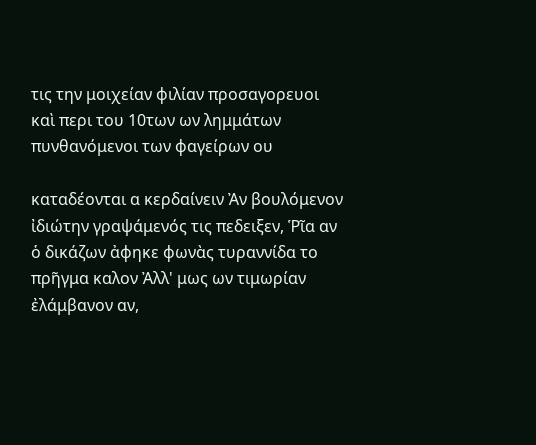τις την μοιχείαν φιλίαν προσαγορευοι καὶ περι του 10των ων λημμάτων πυνθανόμενοι των φαγείρων ου

καταδέονται α κερδαίνειν Ἀν βουλόμενον ἰδιώτην γραψάμενός τις πεδειξεν, Ῥῖα αν ὁ δικάζων ἀφηκε φωνὰς τυραννίδα το πρῆγμα καλον Ἀλλ' μως ων τιμωρίαν ἐλάμβανον αν,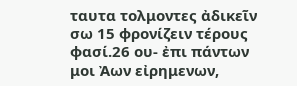ταυτα τολμοντες ἀδικεῖν σω 15 φρονίζειν τέρους φασί.26 oυ- ἐπι πάντων μοι Ἀων εἰρημενων,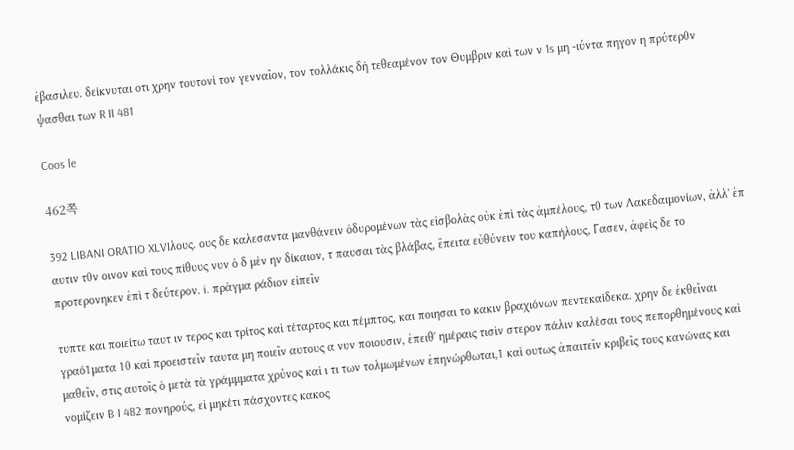ἐβασιλευ. δείκνυται οτι χρην τουτονὶ τον γενναῖον, τον τολλάκις δὴ τεθεαμένον τον Θυμβριν καὶ των ν 1s μη -ιύντα πηγον η πρύτερ0ν ψασθαι των R II 481

Coos le

462쪽

392 LIBANI ORATIO XLVIλους. ους δε καλεσαντα μανθάνειν ὀδυρομένων τὰς εἰσβολὰς οὐκ ἐπὶ τὰς ἀμπέλους, τ0 των Λακεδαιμονίων, ἀλλ' ἐπ αυτιν τ0ν οινον καὶ τους πίθυυς νυν ὁ δ μὲν ην δίκαιον, τ παυσαι τὰς βλάβας, ἔπειτα εὐθύνειν του καπήλους, Γασεν, ἀφεὶς δε το προτερονηκεν ἐπὶ τ δεύτερον. i. πρὰγμα ράδιον εἰπεῖν

τυπτε και ποιείτω ταυτ ιν τερος και τρίτος καὶ τέταρτος και πέμπτος, και ποιησαι το κακιν βραχιόνων πεντεκαίδεκα. χρην δε ἐκθεῖναι γραό1ματα 10 καὶ προειστεῖν ταυτα μη ποιεῖν αυτους α νυν ποιουσιν, ἐπειθ' ημέραις τισὶν στερον πάλιν καλέσαι τους πεπορθημένους καὶ μαθεῖν, στις αυτοῖς ὁ μετὰ τὰ γράμμματα χρύνος καὶ ι τι των τολμωμένων ἐπηνώρθωται,1 καὶ ουτως ἀπαιτεῖν κριβεῖς τους κανώνας και νομίζειν B I 482 πονηρούς, εἰ μηκέτι πάσχοντες κακος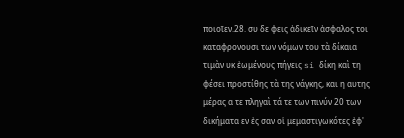ποιοῖεν.28. συ δε φεις ἀδικεῖν ἀσφαλος τοι καταφρονουσι των νόμων του τὰ δίκαια τιμὰν υκ ἐωμένους πήγεις si δίκη καὶ τη φέσει προστίθης τὰ της νάγκης, και η αυτης μέρας α τε πληγαὶ τά τε των πινύν 20 των δικήματα εν ἐς σαν οἱ μεμαστιγωκότες ἐφ'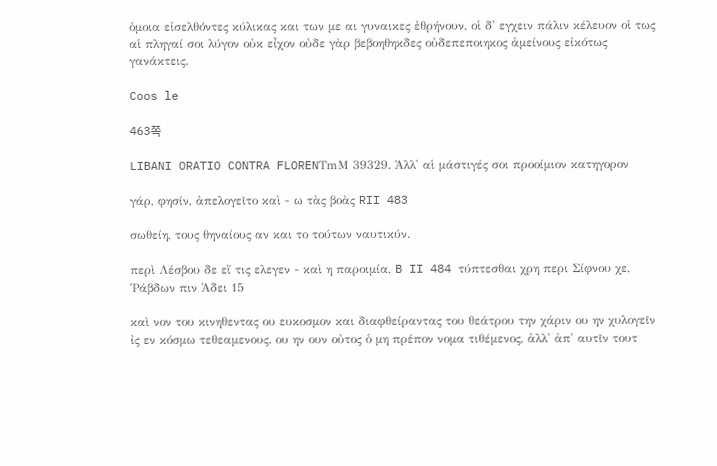ὁμοια εἰσελθόντες κύλικας και των με αι γυναικες ἐθρήνουν, οἱ δ' εγχειν πάλιν κέλευον οἱ τως αἱ πληγαί σοι λύγον οὐκ εἶχον οὐδε γὰρ βεβοηθηκδες οὐδεπεποιηκος ἀμείνους εἰκότως γανάκτεις.

Coos le

463쪽

LIBANI ORATIO CONTRA FLORENΤmΜ 39329. Ἀλλ' αἱ μάστιγές σοι προοίμιον κατηγορον

γάρ, φησίν, ἀπελογεῖτο καὶ - ω τὰς βοὰς RII 483

σωθείη, τους θηναίους αν και το τούτων ναυτικύν.

περὶ Λέσβου δε εἴ τις ελεγεν - καὶ η παροιμία, B II 484 τύπτεσθαι χρη περι Σίφνου χε, Ῥάβδων πιν Ἀδει 15

καὶ νον του κινηθεντας ου ευκοσμον και διαφθείραντας του θεάτρου την χάριν ου ην χυλογεῖν ἰς εν κόσμω τεθεαμενους. ου ην ουν οὐτος ὁ μη πρέπον νομα τιθέμενος, ἀλλ' ἀπ' αυτῖν τουτ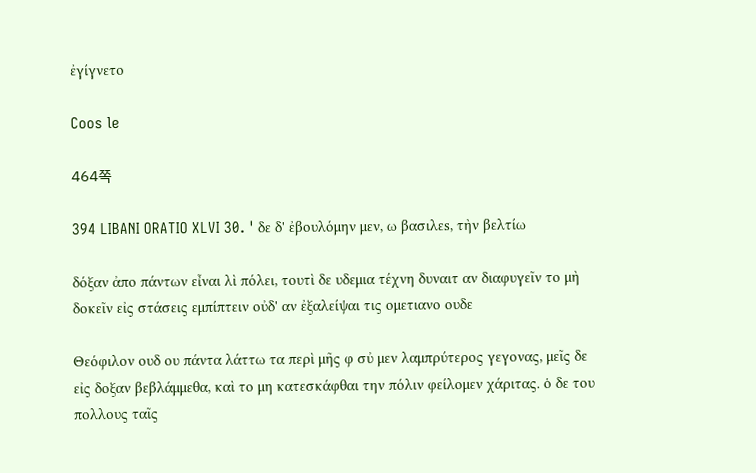ἐγίγνετο

Coos le

464쪽

394 LIBANI ORATIO XLVI 30. ' δε δ' ἐβουλόμην μεν, ω βασιλεs, τὴν βελτίω

δόξαν ἀπο πάντων εἶναι λὶ πόλει, τουτὶ δε υδεμια τέχνη δυναιτ αν διαφυγεῖν το μὴ δοκεῖν εἰς στάσεις εμπίπτειν οὐδ' αν ἐξαλείψαι τις ομετιανο ουδε

Θεόφιλον ουδ ου πάντα λάττω τα περὶ μῆς φ σὐ μεν λαμπρύτερος γεγονας, μεῖς δε εἰς δοξαν βεβλάμμεθα, καὶ το μη κατεσκάφθαι την πόλιν φείλομεν χάριτας. ὁ δε του πολλους ταῖς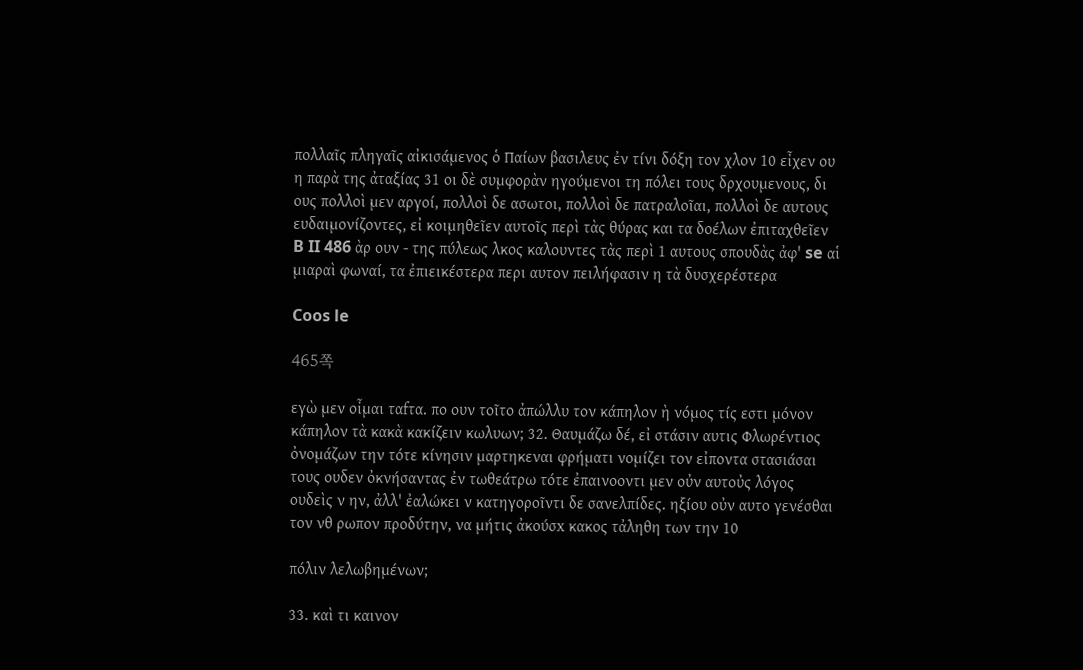πολλαῖς πληγαῖς αἰκισάμενος ὁ Παίων βασιλευς ἐν τίνι δόξη τον χλον 10 εἶχεν ου η παρὰ της ἀταξίας 31 οι δὲ συμφορὰν ηγούμενοι τη πόλει τους δρχουμενους, δι ους πολλοὶ μεν αργοί, πολλοὶ δε ασωτοι, πολλοὶ δε πατραλοῖαι, πολλοὶ δε αυτους ευδαιμονίζοντες, εἰ κοιμηθεῖεν αυτοῖς περὶ τὰς θύρας και τα δοέλων ἐπιταχθεῖεν B II 486 ὰρ ουν - της πύλεως λκος καλουντες τὰς περὶ 1 αυτους σπουδὰς ἀφ' se αἱ μιαραὶ φωναί, τα ἐπιεικέστερα περι αυτον πειλήφασιν η τὰ δυσχερέστερα

Coos le

465쪽

εγὼ μεν οἶμαι ταfτα. πο ουν τοῖτο ἀπώλλυ τον κάπηλον ὴ νόμος τίς εστι μόνον κάπηλον τὰ κακὰ κακίζειν κωλυων; 32. Θαυμάζω δέ, εἰ στάσιν αυτις Φλωρέντιος ὀνομάζων την τότε κίνησιν μαρτηκεναι φρήματι νομίζει τον εἰποντα στασιάσαι τους ουδεν ὀκνήσαντας ἐν τωθεάτρω τότε ἐπαινοοντι μεν οὐν αυτοὐς λόγος ουδεὶς ν ην, ἀλλ' ἐαλώκει ν κατηγοροῖντι δε σανελπίδες. ηξίου οὐν αυτο γενέσθαι τον νθ ρωπον προδύτην, να μήτις ἀκούσx κακος τἀληθη των την 10

πόλιν λελωβημένων;

33. καὶ τι καινον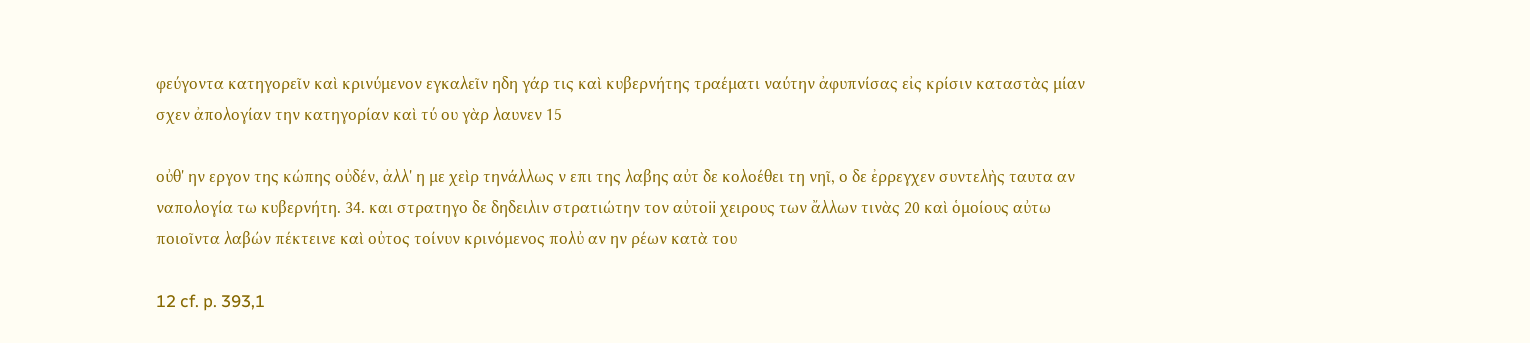φεύγοντα κατηγορεῖν καὶ κρινύμενον εγκαλεῖν ηδη γάρ τις καὶ κυβερνήτης τραέματι ναύτην ἀφυπνίσας εἰς κρίσιν καταστὰς μίαν σχεν ἀπολογίαν την κατηγορίαν καὶ τύ ου γὰρ λαυνεν 15

οὐθ' ην εργον της κώπης οὐδέν, ἀλλ' η με χεὶρ τηνάλλως ν επι της λαβης αὐτ δε κολοέθει τη νηῖ, ο δε ἐρρεγχεν συντελὴς ταυτα αν ναπολογία τω κυβερνήτη. 34. και στρατηγο δε δηδειλιν στρατιώτην τον αὐτοii χειρους των ἄλλων τινὰς 20 καὶ ὁμοίους αὐτω ποιοῖντα λαβών πέκτεινε καὶ οὐτος τοίνυν κρινόμενος πολὐ αν ην ρέων κατὰ του

12 cf. p. 393,1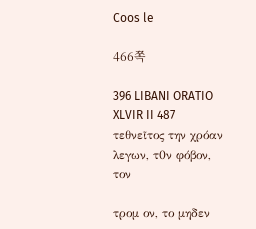Coos le

466쪽

396 LIBANI ORATIO XLVIR II 487 τεθνεῖτος την χρόαν λεγων, τ0ν φόβον, τον

τρομ ον, το μηδεν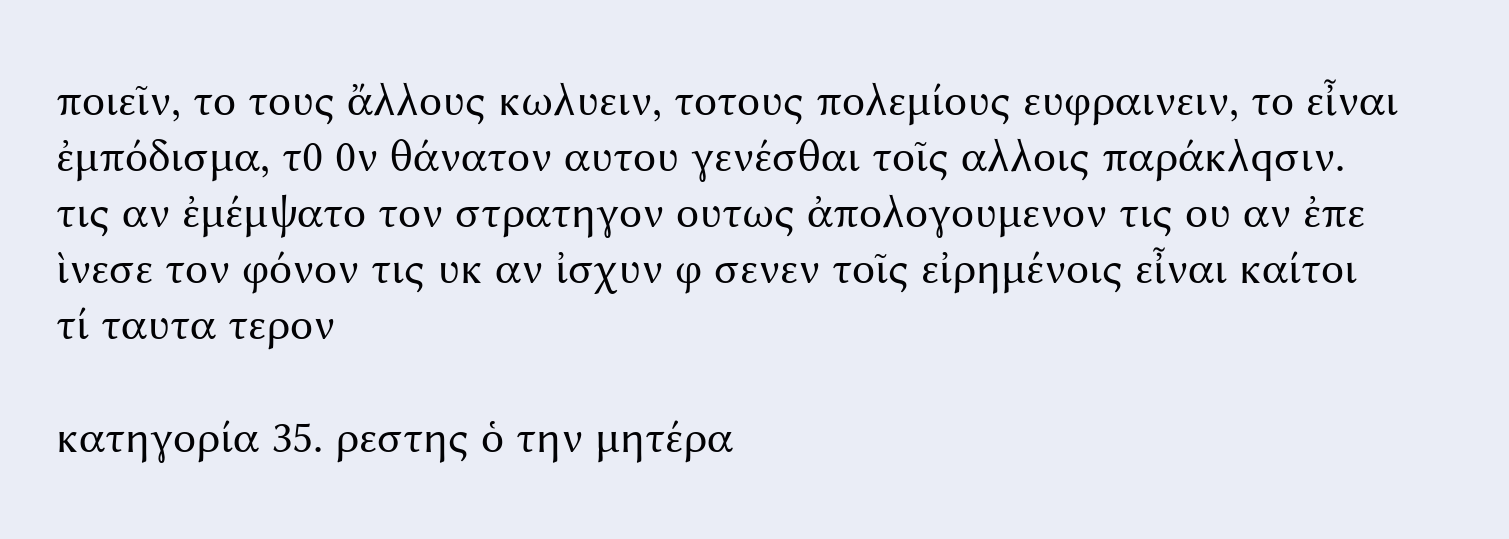ποιεῖν, το τους ἄλλους κωλυειν, τοτους πολεμίους ευφραινειν, το εἶναι ἐμπόδισμα, τ0 0ν θάνατον αυτου γενέσθαι τοῖς αλλοις παράκλqσιν. τις αν ἐμέμψατο τον στρατηγον ουτως ἀπολογουμενον τις ου αν ἐπε ὶνεσε τον φόνον τις υκ αν ἰσχυν φ σενεν τοῖς εἰρημένοις εἶναι καίτοι τί ταυτα τερον

κατηγορία 35. ρεστης ὁ την μητέρα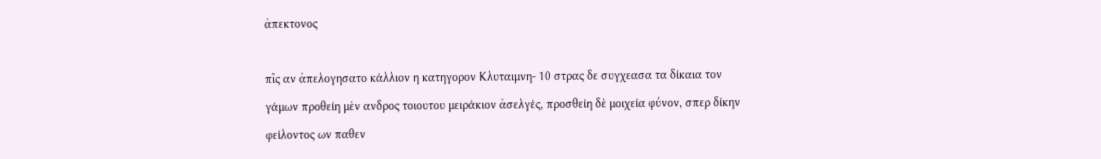ἀπεκτονος

πῖς αν ἀπελογησατο κάλλιον η κατηγορον Κλυταιμνη- 10 στρας δε συγχεασα τα δίκαια τον γάμων προθείη μὲν ανδρος τοιουτου μειράκιον ἀσελγές, προσθείη δὲ μοιχεία φύνον, σπερ δίκην φείλοντος ων παθεν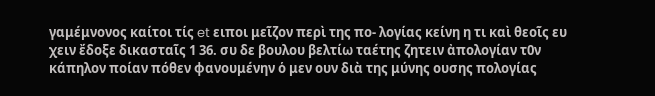γαμέμνονος καίτοι τίς et ειποι μεῖζον περὶ της πο- λογίας κείνη η τι καὶ θεοῖς ευ χειν ἔδοξε δικασταῖς 1 36. συ δε βουλου βελτίω ταέτης ζητειν ἀπολογίαν τ0ν κάπηλον ποίαν πόθεν φανουμένην ὁ μεν ουν διὰ της μύνης ουσης πολογίας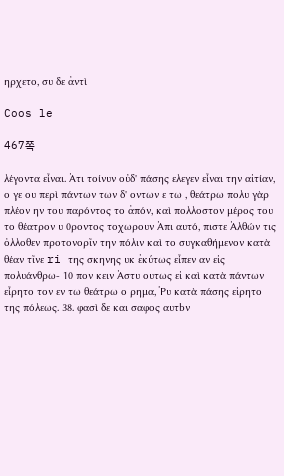ηρχετο, συ δε ἀντὶ

Coos le

467쪽

λέγοντα εἶναι. Ἀτι τοίνυν οὐδ' πάσης ελεγεν εἶναι την αἰτίαν, ο γε ου περὶ πάντων των δ' οντων ε τω , θεάτρω πολυ γὰρ πλέον ην του παρόντος το ἀπόν, καὶ πολλοστον μέρος του το θέατρον υ 0ροντος τοχωρουν Ἀπι αυτό, πιστε Ἀλθών τις ὀλλοθεν προτονορῖν την πόλιν καὶ το συγκαθήμενον κατὰ θέαν τῖνε ri της σκηνης υκ ἐκύτως εἶπεν αν εἰς πολυάνθρω- 10 πον κειν Ἀστυ ουτως εἰ καὶ κατὰ πάντων εἶρητο τον εν τω θεάτρω ο ρημα, Ῥυ κατὰ πάσης εἰρητο της πόλεως. 38. φασὶ δε και σαφος αυτbν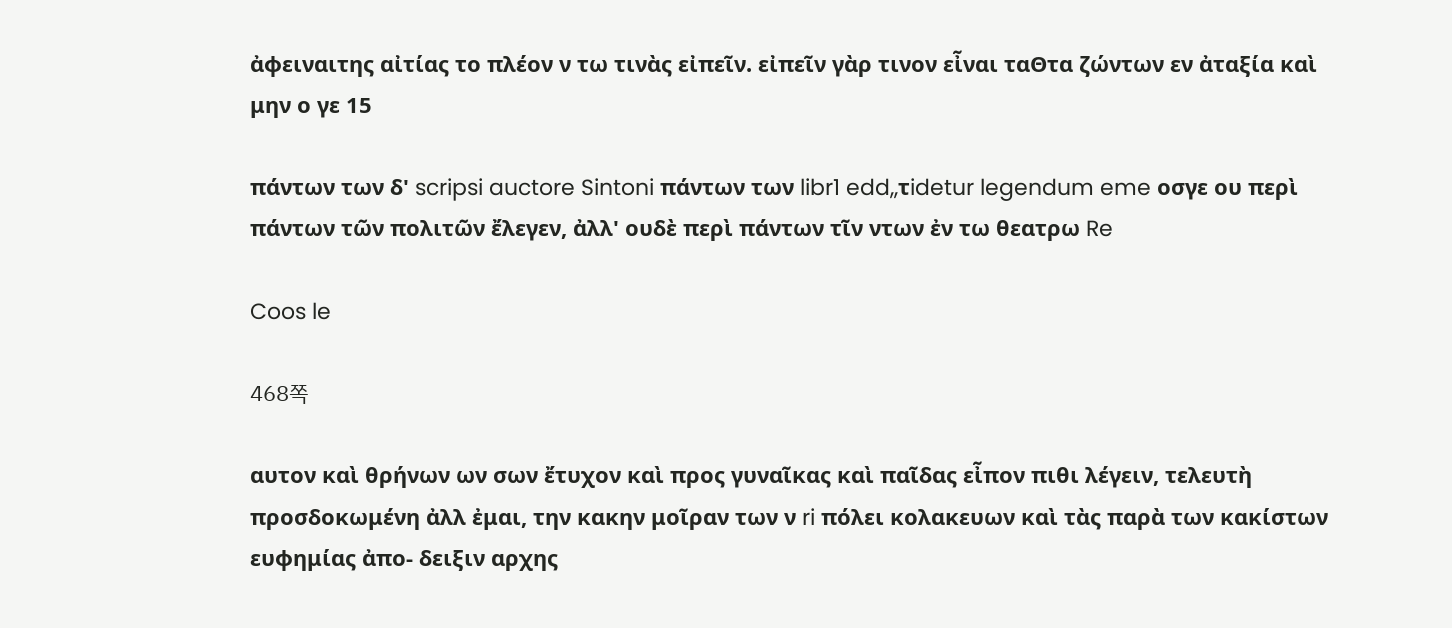ἀφειναιτης αἰτίας το πλέον ν τω τινὰς εἰπεῖν. εἰπεῖν γὰρ τινον εἶναι ταΘτα ζώντων εν ἀταξία καὶ μην ο γε 15

πάντων των δ' scripsi auctore Sintoni πάντων των libr1 edd,,τidetur legendum eme οσγε ου περὶ πάντων τῶν πολιτῶν ἔλεγεν, ἀλλ' ουδὲ περὶ πάντων τῖν ντων ἐν τω θεατρω Re

Coos le

468쪽

αυτον καὶ θρήνων ων σων ἔτυχον καὶ προς γυναῖκας καὶ παῖδας εἶπον πιθι λέγειν, τελευτὴ προσδοκωμένη ἀλλ ἐμαι, την κακην μοῖραν των ν ri πόλει κολακευων καὶ τὰς παρὰ των κακίστων ευφημίας ἀπο- δειξιν αρχης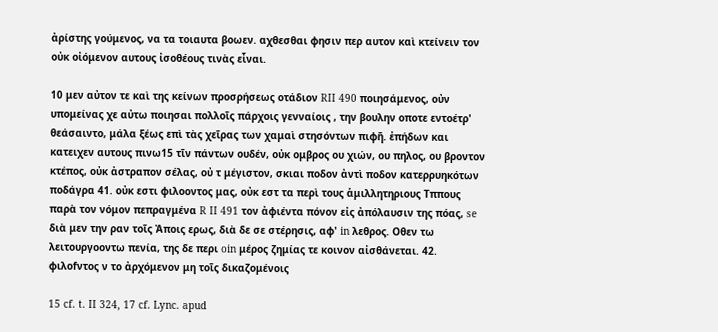ἀρίστης γούμενος, να τα τοιαυτα βοωεν. αχθεσθαι φησιν περ αυτον καὶ κτείνειν τον οὐκ οἰόμενον αυτους ἰσοθέους τινὰς εἶναι.

10 μεν αὐτον τε καὶ της κείνων προσρήσεως οτάδιον RII 490 ποιησάμενος, οὐν υπομείνας χε αὐτω ποιησαι πολλοῖς πάρχοις γενναίοις , την βουλην οποτε εντοέτρ' θεάσαιντο, μάλα ξέως επὶ τὰς χεῖρας των χαμαὶ στησόντων πιφῆ. ἐπήδων και κατειχεν αυτους πινω15 τῖν πάντων ουδέν, οὐκ ομβρος ου χιών, ου πηλος, ου βροντον κτέπος, οὐκ ἀστραπον σέλας, οὐ τ μέγιστον, σκιαι ποδον ἀντὶ ποδον κατερρυηκότων ποδάγρα 41. οὐκ εστι φιλοοντος μας, οὐκ εστ τα περὶ τους ἁμιλλητηριους Τππους παρὰ τον νόμον πεπραγμένα R II 491 τον ἀφιέντα πόνον εἰς ἀπόλαυσιν της πόας, se διὰ μεν την ραν τοῖς Ἀποις ερως, διὰ δε σε στέρησις, αφ' in λεθρος. Oθεν τω λειτουργοοντω πενία, της δε περι oin μέρος ζημίας τε κοινον αἰσθάνεται. 42. φιλοfντος ν το ἀρχόμενον μη τοῖς δικαζομένοις

15 cf. t. II 324, 17 cf. Lync. apud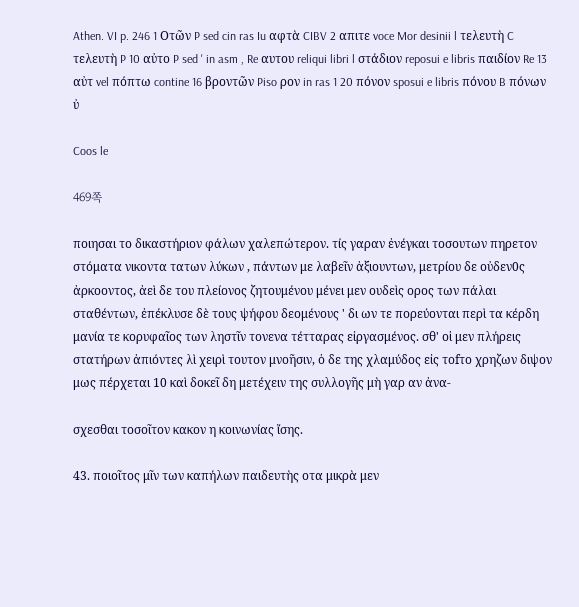Athen. VI p. 246 1 Oτῶν P sed cin ras Iu αφτὰ CIBV 2 απιτε voce Mor desinii l τελευτὴ C τελευτὴ P 10 αὐτο P sed ' in asm , Re αυτου reliqui libri l στάδιον reposui e libris παιδίον Re 13 αὐτ vel πόπτω contine 16 βροντῶν Piso ρον in ras 1 20 πόνον sposui e libris πόνου B πόνων ὐ

Coos le

469쪽

ποιησαι το δικαστήριον φάλων χαλεπώτερον. τίς γαραν ἐνέγκαι τοσουτων πηρετον στόματα νικοντα τατων λύκων , πάντων με λαβεῖν ἀξιουντων, μετρίου δε οὐδεν0ς ἀρκοοντος, ἀεὶ δε του πλείονος ζητουμένου μένει μεν ουδεὶς ορος των πάλαι σταθέντων, ἐπέκλυσε δὲ τους ψήφου δεομένους ' δι ων τε πορεύονται περὶ τα κέρδη μανία τε κορυφαῖος των ληστῖν τονενα τέτταρας εἰργασμένος. σθ' οἱ μεν πλήρεις στατήρων ἀπιόντες λὶ χειρὶ τουτον μνοῆσιν, ὁ δε της χλαμύδος εἰς τοfτο χρηζων διψον μως πέρχεται 10 καὶ δοκεῖ δη μετέχειν της συλλογῆς μὴ γαρ αν ἀνα-

σχεσθαι τοσοῖτον κακον η κοινωνίας ἴσης.

43. ποιοῖτος μῖν των καπήλων παιδευτὴς οτα μικρὰ μεν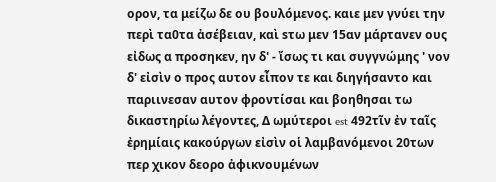ορον, τα μείζω δε ου βουλόμενος. καιε μεν γνύει την περὶ τα0τα ἀσέβειαν, καὶ sτω μεν 15αν μάρτανεν ους εἰδως α προσηκεν, ην δ' - ἴσως τι και συγγνώμης ' νον δ' εἰσὶν ο προς αυτον εἶπον τε και διηγήσαντο και παριινεσαν αυτον φροντίσαι και βοηθησαι τω δικαστηρίω λέγοντες, Δ ωμύτεροι est 492τῖν ἐν ταῖς ἐρημίαις κακούργων εἰσὶν οἱ λαμβανόμενοι 20των περ χικον δεορο ἀφικνουμένων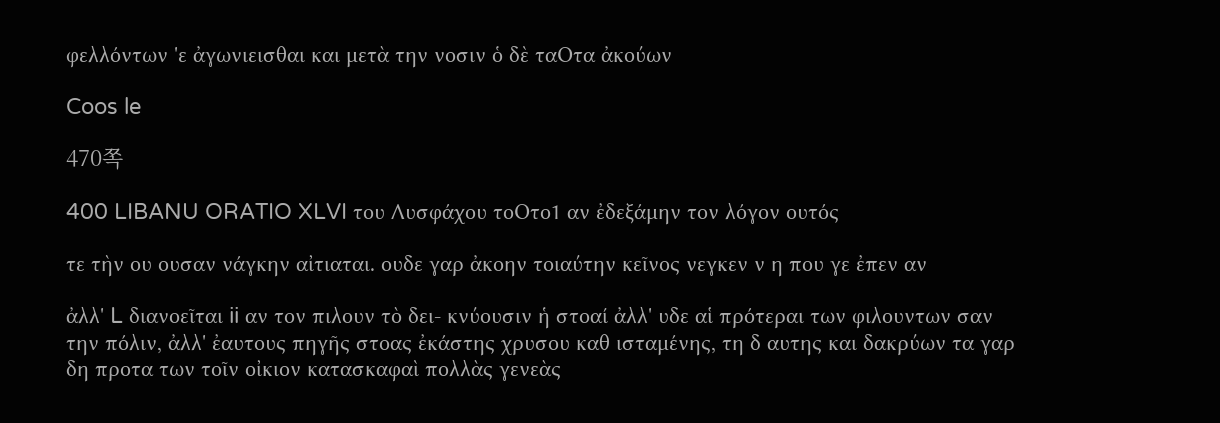φελλόντων 'ε ἀγωνιεισθαι και μετὰ την νοσιν ὁ δὲ ταOτα ἀκούων

Coos le

470쪽

400 LIBANU ORATIO XLVI του Λυσφάχου τοOτο1 αν ἐδεξάμην τον λόγον ουτός

τε τὴν ου ουσαν νάγκην αἰτιαται. ουδε γαρ ἀκοην τοιαύτην κεῖνος νεγκεν ν η που γε ἐπεν αν

ἀλλ' L διανοεῖται ii αν τον πιλουν τὸ δει- κνύουσιν ἡ στοαί ἀλλ' υδε αἱ πρότεραι των φιλουντων σαν την πόλιν, ἀλλ' ἐαυτους πηγῆς στοας ἐκάστης χρυσου καθ ισταμένης, τη δ αυτης και δακρύων τα γαρ δη προτα των τοῖν οἰκιον κατασκαφαὶ πολλὰς γενεὰς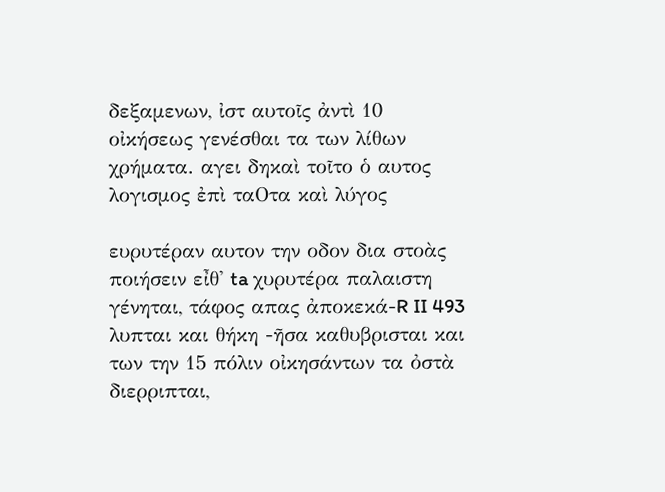δεξαμενων, ἰστ αυτοῖς ἀντὶ 10 οἰκήσεως γενέσθαι τα των λίθων χρήματα. αγει δηκαὶ τοῖτο ὁ αυτος λογισμος ἐπὶ ταOτα καὶ λύγος

ευρυτέραν αυτον την οδον δια στοὰς ποιήσειν εἶθ' ta χυρυτέρα παλαιστη γένηται, τάφος απας ἀποκεκά-R II 493 λυπται και θήκη -ῆσα καθυβρισται και των την 15 πόλιν οἰκησάντων τα ὀστὰ διερριπται,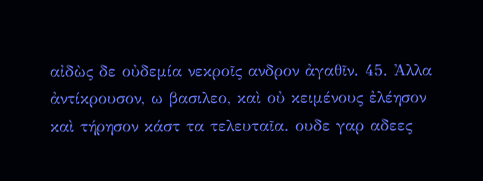αἰδὼς δε οὐδεμία νεκροῖς ανδρον ἀγαθῖν. 45. Ἀλλα ἀντίκρουσον, ω βασιλεο, καὶ οὐ κειμένους ἐλέησον καὶ τήρησον κάστ τα τελευταῖα. ουδε γαρ αδεες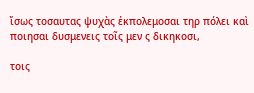ἴσως τοσαυτας ψυχὰς ἐκπολεμοσαι τηρ πόλει καὶ ποιησαι δυσμενεις τοῖς μεν ς δικηκοσι,

τοις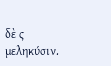δὲ ς μεληκύσιν.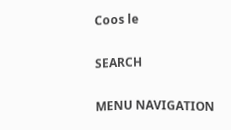Coos le

SEARCH

MENU NAVIGATION